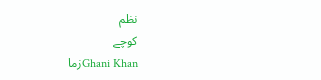نظم
کوچے
Ghani Khanزما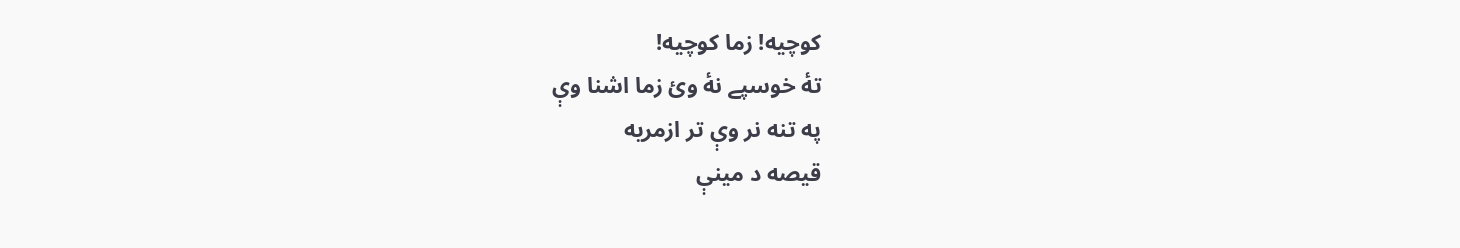کوچيه! زما کوچيه!
تۀ خوسپے نۀ وئ زما اشنا وې
په تنه نر وې تر ازمريه
قيصه د مينې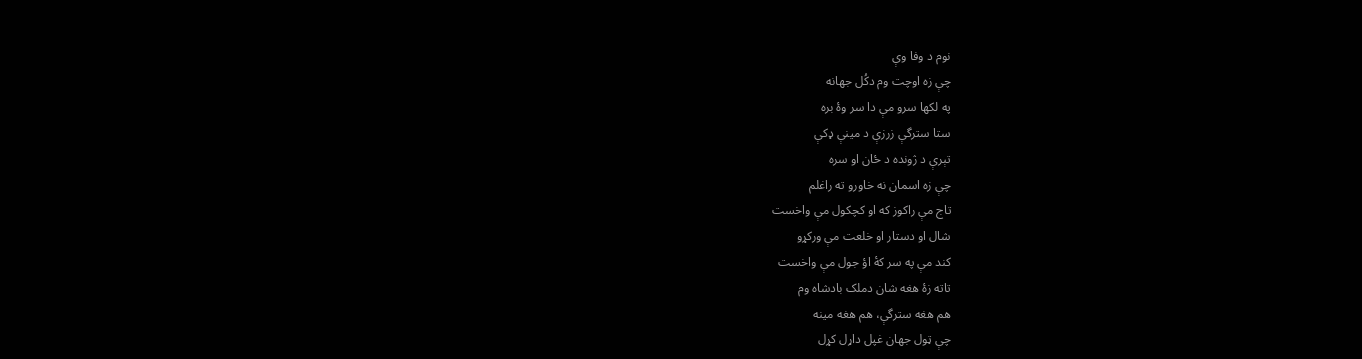نوم د وفا وې
چې زه اوچت وم دکُل جهانه
په لکها سرو مې دا سر وۀ بره
ستا سترگې زرزې د مينې ډکې
تېرې د ژونده د ځان او سره
چې زه اسمان نه خاورو ته راغلم
تاج مې راکوز که او کچکول مې واخست
شال او دستار او خلعت مې ورکړو
کند مې په سر کۀ اؤ جول مې واخست
تاته زۀ هغه شان دملک بادشاه وم
هم هغه سترگې، هم هغه مينه
چې ټول جهان غپل داړل کړل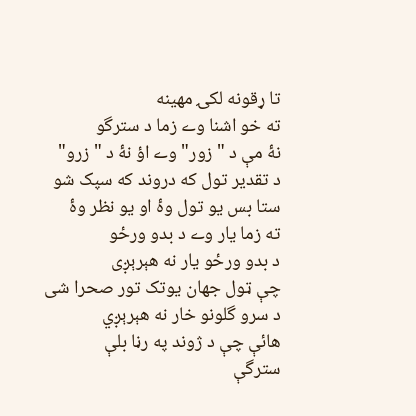تا ړقونه لکۍ مهينه
ته خو اشنا وے زما د سترگو
نۀ مې د "زور" وے اؤ نۀ د "زرو"
د تقدير تول که دروند که سپک شو
ستا بس يو تول وۀ او يو نظر وۀ
ته زما يار وے د بدو ورځو
د بدو ورځو يار نه هېرېږی
چې ټول جهان يوتک تور صحرا شی
د سرو گلونو خار نه هېرېږي
هائې چې د ژوند په رڼا بلې
سترگې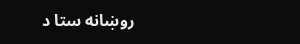روښانه ستا د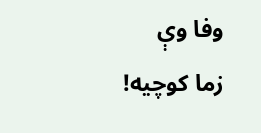وفا وې
زما کوچيه!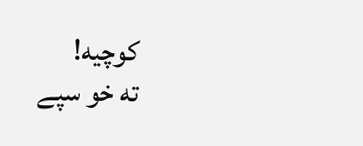کوچيه!
ته خو سپے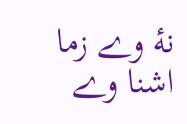نۀ وے زما اشنا وے